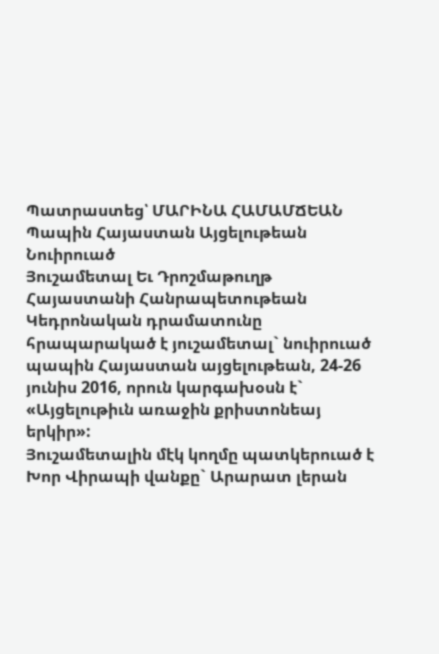Պատրաստեց՝ ՄԱՐԻՆԱ ՀԱՄԱՄՃԵԱՆ
Պապին Հայաստան Այցելութեան Նուիրուած
Յուշամետալ Եւ Դրոշմաթուղթ
Հայաստանի Հանրապետութեան Կեդրոնական դրամատունը հրապարակած է յուշամետալ` նուիրուած պապին Հայաստան այցելութեան, 24-26 յունիս 2016, որուն կարգախօսն է` «Այցելութիւն առաջին քրիստոնեայ երկիր»:
Յուշամետալին մէկ կողմը պատկերուած է Խոր Վիրապի վանքը` Արարատ լերան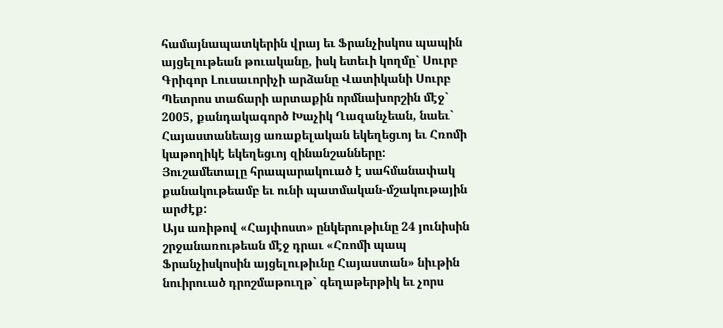համայնապատկերին վրայ եւ Ֆրանչիսկոս պապին այցելութեան թուականը, իսկ ետեւի կողմը` Սուրբ Գրիգոր Լուսաւորիչի արձանը Վատիկանի Սուրբ Պետրոս տաճարի արտաքին որմնախորշին մէջ` 2005, քանդակագործ Խաչիկ Ղազանչեան, նաեւ` Հայաստանեայց առաքելական եկեղեցւոյ եւ Հռոմի կաթողիկէ եկեղեցւոյ զինանշանները: Յուշամետալը հրապարակուած է սահմանափակ քանակութեամբ եւ ունի պատմական-մշակութային արժէք:
Այս առիթով «Հայփոստ» ընկերութիւնը 24 յունիսին շրջանառութեան մէջ դրաւ «Հռոմի պապ Ֆրանչիսկոսին այցելութիւնը Հայաստան» նիւթին նուիրուած դրոշմաթուղթ` գեղաթերթիկ եւ չորս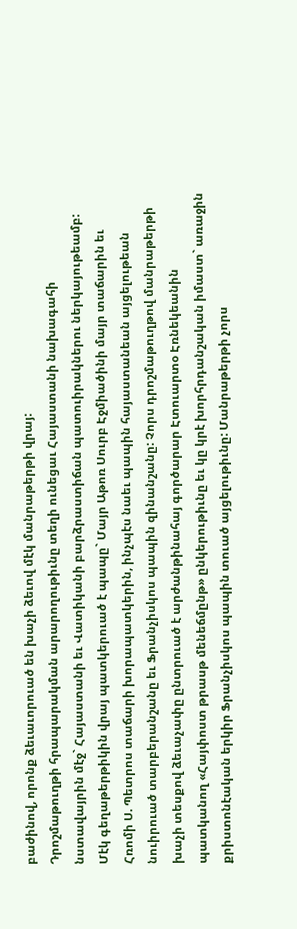բաժինով, որոնք ձեւաւորուած են խաչի ձեւով մէկ մանրաթերթի վրայ:
Դրոշմաթուղթի հրապարակման արարողութիւնը տեղի ունեցաւ Հայաստանի նախագահի նստավայրին մէջ` Հայաստանի եւ Վատիկանի բարձրաստիճան պատուիրակներու ներկայութեամբ:
Մէկ գեղաթերթիկին վրայ պատկերուած է պապը` Մայր Աթոռ Սուրբ Էջմիածինի մայր տաճարին եւ Հռոմի Ս. Պետրոս տաճարի խորապատկերին, ինչպէս նաեւ պապին հայաստանեան այցելութեան նուիրուած տարբերանշանը եւ Ֆրանչիսկոս պապին զինանշանը: Չորս դրոշմաթուղթով մանրաթերթի խաչի տեսքով ձեւաչափը ընտրուած է արժանթինահայ գործարար Էտուարտօ Էռնեկեանին պատկանող «Հայփոստ թրասթ մենեճմընթ» ընկերութիւնը եւ կը կրէ խորհրդանշական իմաստ` առաջին քրիստոնէական երկիր Ֆրանչիսկոս պապին տուած այցելութիւնը: Մանրաթերթի չորս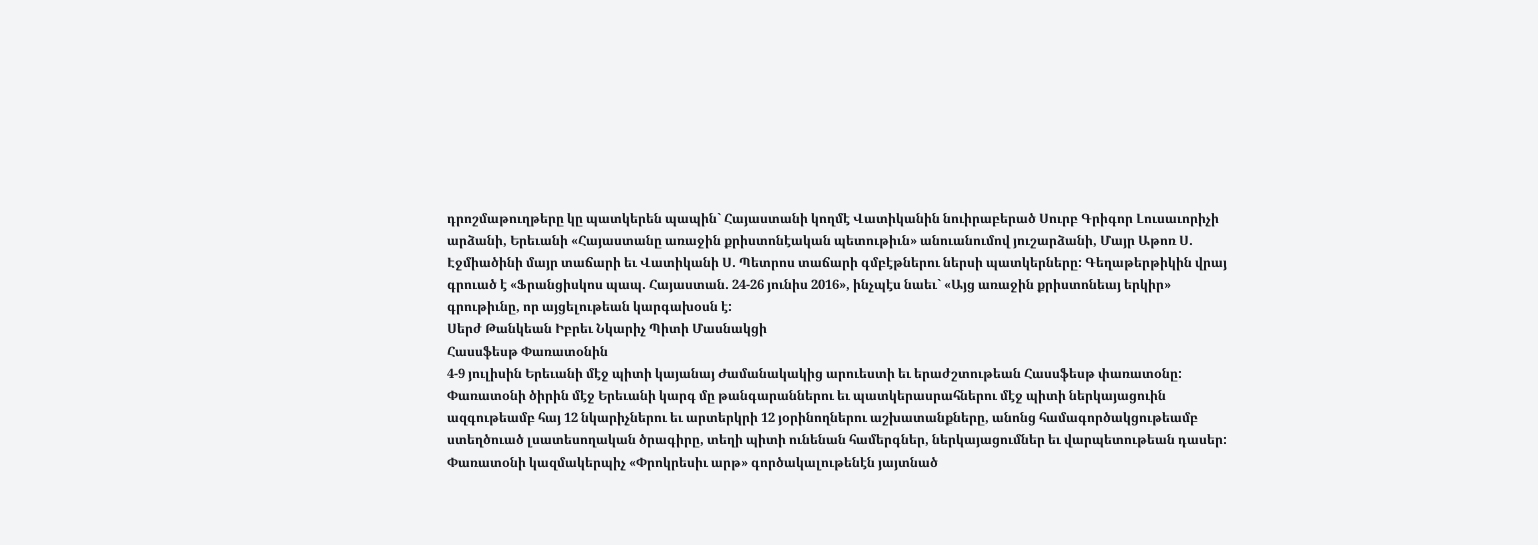դրոշմաթուղթերը կը պատկերեն պապին` Հայաստանի կողմէ Վատիկանին նուիրաբերած Սուրբ Գրիգոր Լուսաւորիչի արձանի, Երեւանի «Հայաստանը առաջին քրիստոնէական պետութիւն» անուանումով յուշարձանի, Մայր Աթոռ Ս. Էջմիածինի մայր տաճարի եւ Վատիկանի Ս. Պետրոս տաճարի գմբէթներու ներսի պատկերները: Գեղաթերթիկին վրայ գրուած է «Ֆրանցիսկոս պապ. Հայաստան. 24-26 յունիս 2016», ինչպէս նաեւ` «Այց առաջին քրիստոնեայ երկիր» գրութիւնը, որ այցելութեան կարգախօսն է:
Սերժ Թանկեան Իբրեւ Նկարիչ Պիտի Մասնակցի
Հասսֆեսթ Փառատօնին
4-9 յուլիսին Երեւանի մէջ պիտի կայանայ Ժամանակակից արուեստի եւ երաժշտութեան Հասսֆեսթ փառատօնը: Փառատօնի ծիրին մէջ Երեւանի կարգ մը թանգարաններու եւ պատկերասրահներու մէջ պիտի ներկայացուին ազգութեամբ հայ 12 նկարիչներու եւ արտերկրի 12 յօրինողներու աշխատանքները, անոնց համագործակցութեամբ ստեղծուած լսատեսողական ծրագիրը, տեղի պիտի ունենան համերգներ, ներկայացումներ եւ վարպետութեան դասեր:
Փառատօնի կազմակերպիչ «Փրոկրեսիւ արթ» գործակալութենէն յայտնած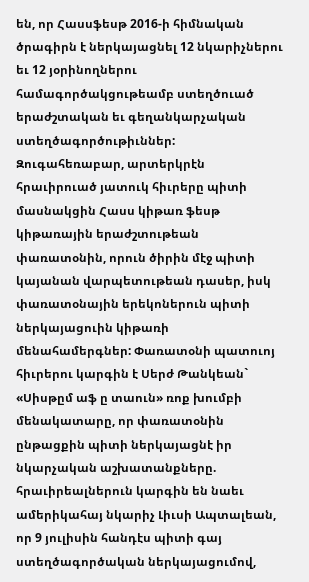են, որ Հասսֆեսթ 2016-ի հիմնական ծրագիրն է ներկայացնել 12 նկարիչներու եւ 12 յօրինողներու համագործակցութեամբ ստեղծուած երաժշտական եւ գեղանկարչական ստեղծագործութիւններ:
Զուգահեռաբար, արտերկրէն հրաւիրուած յատուկ հիւրերը պիտի մասնակցին Հասս կիթառ ֆեսթ կիթառային երաժշտութեան փառատօնին, որուն ծիրին մէջ պիտի կայանան վարպետութեան դասեր, իսկ փառատօնային երեկոներուն պիտի ներկայացուին կիթառի մենահամերգներ: Փառատօնի պատուոյ հիւրերու կարգին է Սերժ Թանկեան` «Սիսթըմ աֆ ը տաուն» ռոք խումբի մենակատարը, որ փառատօնին ընթացքին պիտի ներկայացնէ իր նկարչական աշխատանքները. հրաւիրեալներուն կարգին են նաեւ ամերիկահայ նկարիչ Լիւսի Ապտալեան, որ 9 յուլիսին հանդէս պիտի գայ ստեղծագործական ներկայացումով,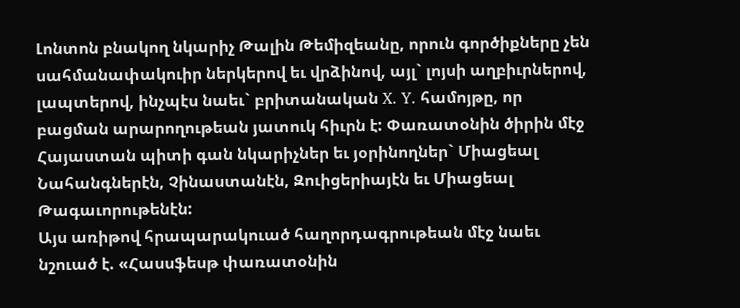Լոնտոն բնակող նկարիչ Թալին Թեմիզեանը, որուն գործիքները չեն սահմանափակուիր ներկերով եւ վրձինով, այլ` լոյսի աղբիւրներով, լապտերով, ինչպէս նաեւ` բրիտանական X. Y. համոյթը, որ բացման արարողութեան յատուկ հիւրն է: Փառատօնին ծիրին մէջ Հայաստան պիտի գան նկարիչներ եւ յօրինողներ` Միացեալ Նահանգներէն, Չինաստանէն, Զուիցերիայէն եւ Միացեալ Թագաւորութենէն:
Այս առիթով հրապարակուած հաղորդագրութեան մէջ նաեւ նշուած է. «Հասսֆեսթ փառատօնին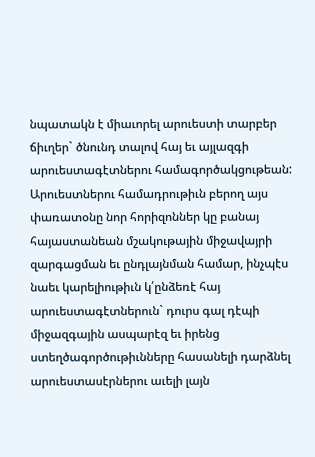նպատակն է միաւորել արուեստի տարբեր ճիւղեր` ծնունդ տալով հայ եւ այլազգի արուեստագէտներու համագործակցութեան: Արուեստներու համադրութիւն բերող այս փառատօնը նոր հորիզոններ կը բանայ հայաստանեան մշակութային միջավայրի զարգացման եւ ընդլայնման համար, ինչպէս նաեւ կարելիութիւն կ՛ընձեռէ հայ արուեստագէտներուն` դուրս գալ դէպի միջազգային ասպարէզ եւ իրենց ստեղծագործութիւնները հասանելի դարձնել արուեստասէրներու աւելի լայն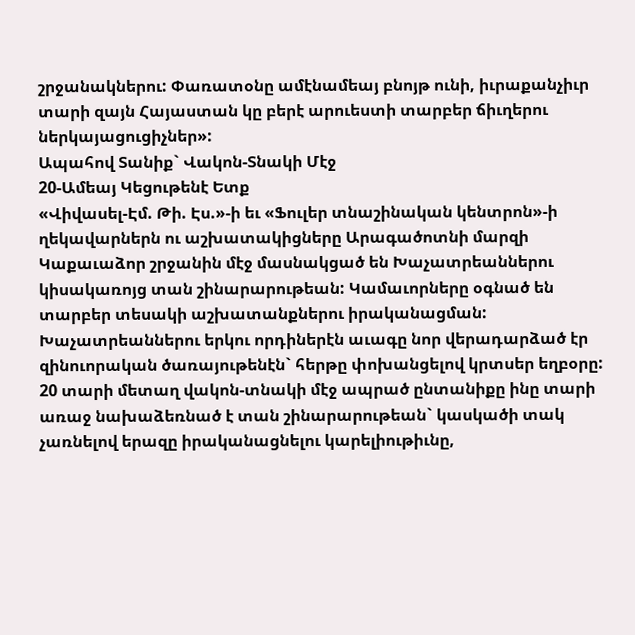շրջանակներու: Փառատօնը ամէնամեայ բնոյթ ունի, իւրաքանչիւր տարի զայն Հայաստան կը բերէ արուեստի տարբեր ճիւղերու ներկայացուցիչներ»:
Ապահով Տանիք` Վակոն-Տնակի Մէջ
20-Ամեայ Կեցութենէ Ետք
«Վիվասել-Էմ. Թի. Էս.»-ի եւ «Ֆուլեր տնաշինական կենտրոն»-ի ղեկավարներն ու աշխատակիցները Արագածոտնի մարզի Կաքաւաձոր շրջանին մէջ մասնակցած են Խաչատրեաններու կիսակառոյց տան շինարարութեան: Կամաւորները օգնած են տարբեր տեսակի աշխատանքներու իրականացման:
Խաչատրեաններու երկու որդիներէն աւագը նոր վերադարձած էր զինուորական ծառայութենէն` հերթը փոխանցելով կրտսեր եղբօրը: 20 տարի մետաղ վակոն-տնակի մէջ ապրած ընտանիքը ինը տարի առաջ նախաձեռնած է տան շինարարութեան` կասկածի տակ չառնելով երազը իրականացնելու կարելիութիւնը,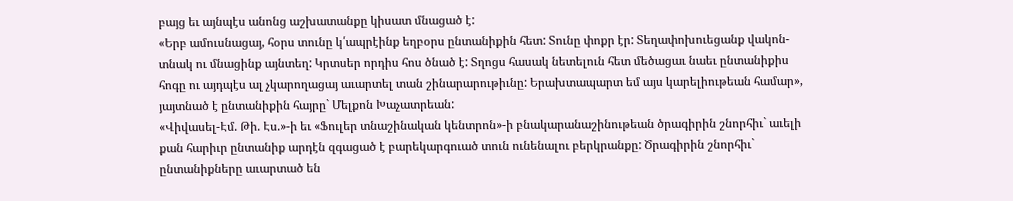բայց եւ այնպէս անոնց աշխատանքը կիսատ մնացած է:
«Երբ ամուսնացայ, հօրս տունը կ՛ապրէինք եղբօրս ընտանիքին հետ: Տունը փոքր էր: Տեղափոխուեցանք վակոն-տնակ ու մնացինք այնտեղ: Կրտսեր որդիս հոս ծնած է: Տղոցս հասակ նետելուն հետ մեծացաւ նաեւ ընտանիքիս հոգը ու այդպէս ալ չկարողացայ աւարտել տան շինարարութիւնը: Երախտապարտ եմ այս կարելիութեան համար», յայտնած է ընտանիքին հայրը` Մելքոն Խաչատրեան:
«Վիվասել-Էմ. Թի. Էս.»-ի եւ «Ֆուլեր տնաշինական կենտրոն»-ի բնակարանաշինութեան ծրագիրին շնորհիւ` աւելի քան հարիւր ընտանիք արդէն զգացած է բարեկարգուած տուն ունենալու բերկրանքը: Ծրագիրին շնորհիւ` ընտանիքները աւարտած են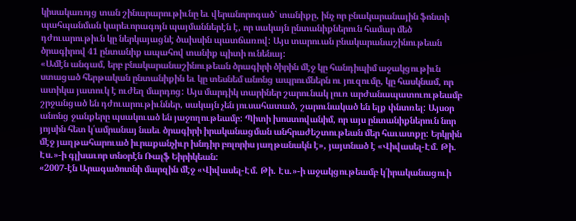կիսակառոյց տան շինարարութիւնը եւ վերանորոգած` տանիքը, ինչ որ բնակարանային ֆոնտի պահպանման կարեւորագոյն պայմաններէն է, որ սակայն ընտանիքներուն համար մեծ դժուարութիւն կը ներկայացնէ ծախսին պատճառով: Այս տարուան բնակարանաշինութեան ծրագիրով 41 ընտանիք ապահով տանիք պիտի ունենայ:
«Ամէն անգամ, երբ բնակարանաշինութեան ծրագիրի ծիրին մէջ կը հանդիպիմ աջակցութիւն ստացած հերթական ընտանիքին եւ կը տեսնեմ անոնց ապրումներն ու յուզումը, կը հասկնամ, որ ատիկա յատուկ է ուժեղ մարդոց: Այս մարդիկ տարիներ շարունակ լուռ արժանապատուութեամբ շրջանցած են դժուարութիւններ, սակայն չեն յուսահատած, շարունակած են ելք փնտռել: Այսօր անոնց ջանքերը պսակուած են յաջողութեամբ: Պիտի խոստովանիմ, որ այս ընտանիքներուն նոր յոյսին հետ կ՛ամրանայ նաեւ ծրագիրի իրականացման անհրաժեշտութեան մեր հաւատքը: Երկրին մէջ յաղթահարուած իւրաքանչիւր խնդիր բոլորիս յաղթանակն է», յայտնած է «Վիվասել-Էմ. Թի. Էս.»-ի գլխաւոր տնօրէն Ռալֆ Եիրիկեան:
«2007-էն Արագածոտնի մարզին մէջ «Վիվասել-Էմ. Թի. Էս.»-ի աջակցութեամբ կ՛իրականացուի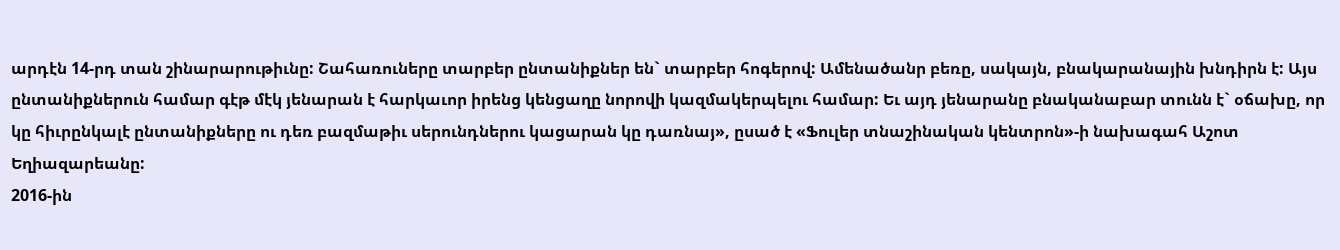արդէն 14-րդ տան շինարարութիւնը: Շահառուները տարբեր ընտանիքներ են` տարբեր հոգերով: Ամենածանր բեռը, սակայն, բնակարանային խնդիրն է: Այս ընտանիքներուն համար գէթ մէկ յենարան է հարկաւոր իրենց կենցաղը նորովի կազմակերպելու համար: Եւ այդ յենարանը բնականաբար տունն է` օճախը, որ կը հիւրընկալէ ընտանիքները ու դեռ բազմաթիւ սերունդներու կացարան կը դառնայ», ըսած է «Ֆուլեր տնաշինական կենտրոն»-ի նախագահ Աշոտ Եղիազարեանը:
2016-ին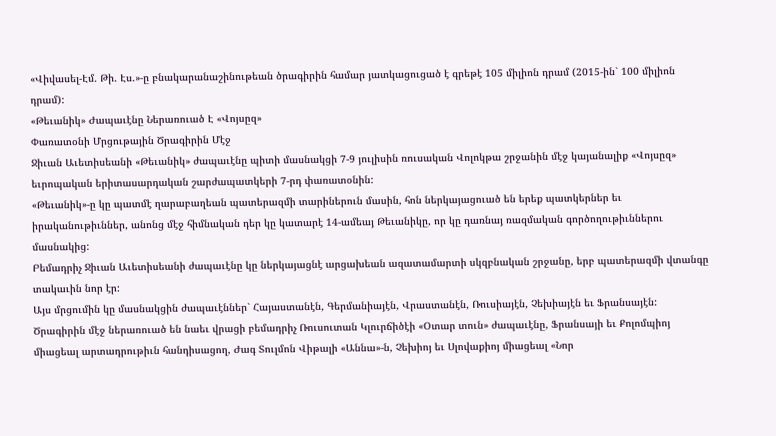«Վիվասել-Էմ. Թի. Էս.»-ը բնակարանաշինութեան ծրագիրին համար յատկացուցած է գրեթէ 105 միլիոն դրամ (2015-ին` 100 միլիոն դրամ):
«Թեւանիկ» Ժապաւէնը Ներառուած Է «Վոյսըզ»
Փառատօնի Մրցութային Ծրագիրին Մէջ
Ջիւան Աւետիսեանի «Թեւանիկ» ժապաւէնը պիտի մասնակցի 7-9 յուլիսին ռուսական Վոլոկթա շրջանին մէջ կայանալիք «Վոյսըզ» եւրոպական երիտասարդական շարժապատկերի 7-րդ փառատօնին:
«Թեւանիկ»-ը կը պատմէ ղարաբաղեան պատերազմի տարիներուն մասին, հոն ներկայացուած են երեք պատկերներ եւ իրականութիւններ, անոնց մէջ հիմնական դեր կը կատարէ 14-ամեայ Թեւանիկը, որ կը դառնայ ռազմական գործողութիւններու մասնակից:
Բեմադրիչ Ջիւան Աւետիսեանի ժապաւէնը կը ներկայացնէ արցախեան ազատամարտի սկզբնական շրջանը, երբ պատերազմի վտանգը տակաւին նոր էր:
Այս մրցումին կը մասնակցին ժապաւէններ` Հայաստանէն, Գերմանիայէն, Վրաստանէն, Ռուսիայէն, Չեխիայէն եւ Ֆրանսայէն:
Ծրագիրին մէջ ներառուած են նաեւ վրացի բեմադրիչ Ռուսուտան Կլուրճիծէի «Օտար տուն» ժապաւէնը, Ֆրանսայի եւ Քոլոմպիոյ միացեալ արտադրութիւն հանդիսացող, Ժագ Տուլմոն Վիթալի «Աննա»-ն, Չեխիոյ եւ Սլովաքիոյ միացեալ «Նոր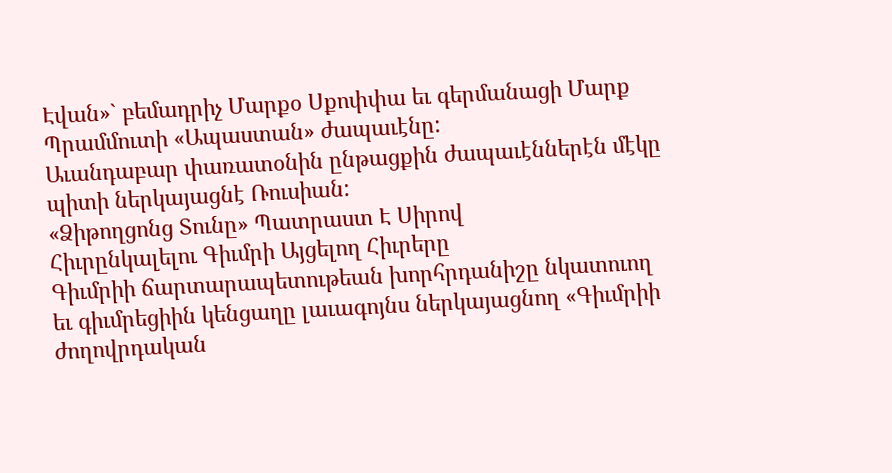Էվան»` բեմադրիչ Մարքօ Սքոփփա եւ գերմանացի Մարք Պրամմուտի «Ապաստան» ժապաւէնը:
Աւանդաբար փառատօնին ընթացքին ժապաւէններէն մէկը պիտի ներկայացնէ Ռուսիան:
«Ձիթողցոնց Տունը» Պատրաստ Է Սիրով
Հիւրընկալելու Գիւմրի Այցելող Հիւրերը
Գիւմրիի ճարտարապետութեան խորհրդանիշը նկատուող եւ գիւմրեցիին կենցաղը լաւագոյնս ներկայացնող «Գիւմրիի ժողովրդական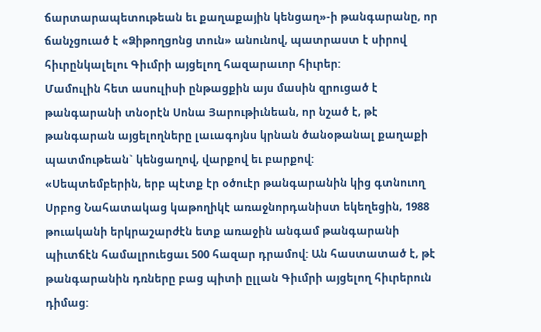ճարտարապետութեան եւ քաղաքային կենցաղ»-ի թանգարանը, որ ճանչցուած է «Ձիթողցոնց տուն» անունով, պատրաստ է սիրով հիւրընկալելու Գիւմրի այցելող հազարաւոր հիւրեր:
Մամուլին հետ ասուլիսի ընթացքին այս մասին զրուցած է թանգարանի տնօրէն Սոնա Յարութիւնեան, որ նշած է, թէ թանգարան այցելողները լաւագոյնս կրնան ծանօթանալ քաղաքի պատմութեան` կենցաղով, վարքով եւ բարքով:
«Սեպտեմբերին, երբ պէտք էր օծուէր թանգարանին կից գտնուող Սրբոց Նահատակաց կաթողիկէ առաջնորդանիստ եկեղեցին, 1988 թուականի երկրաշարժէն ետք առաջին անգամ թանգարանի պիւտճէն համալրուեցաւ 500 հազար դրամով: Ան հաստատած է, թէ թանգարանին դռները բաց պիտի ըլլան Գիւմրի այցելող հիւրերուն դիմաց: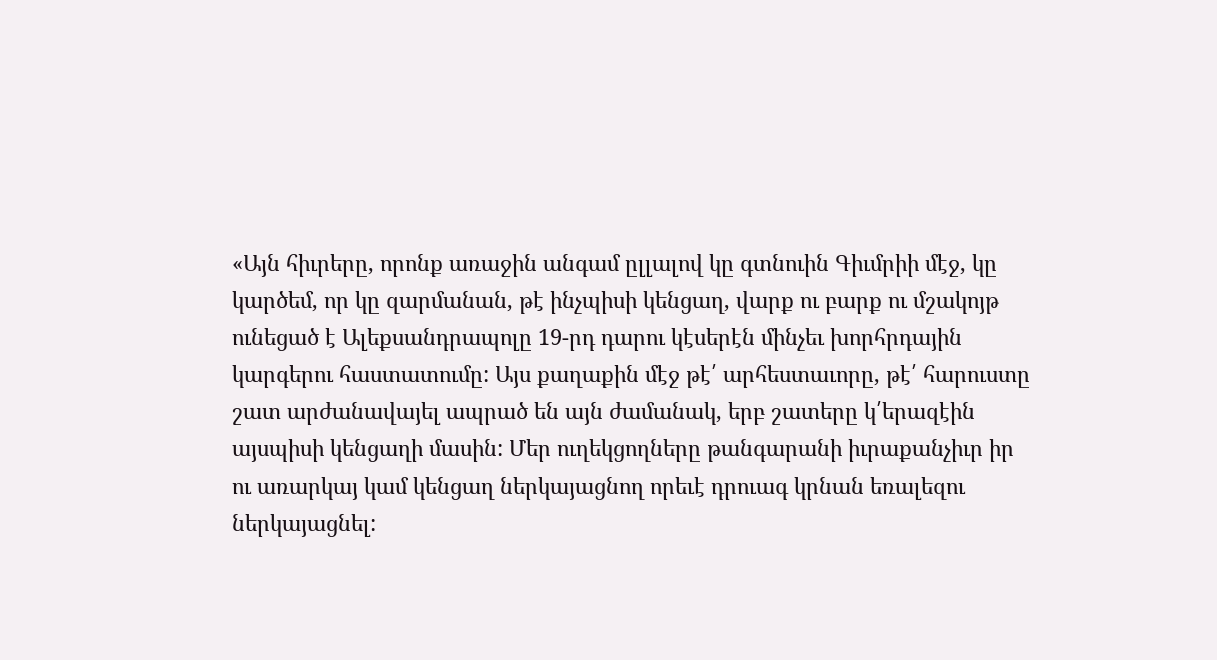«Այն հիւրերը, որոնք առաջին անգամ ըլլալով կը գտնուին Գիւմրիի մէջ, կը կարծեմ, որ կը զարմանան, թէ ինչպիսի կենցաղ, վարք ու բարք ու մշակոյթ ունեցած է Ալեքսանդրապոլը 19-րդ դարու կէսերէն մինչեւ խորհրդային կարգերու հաստատումը: Այս քաղաքին մէջ թէ՛ արհեստաւորը, թէ՛ հարուստը շատ արժանավայել ապրած են այն ժամանակ, երբ շատերը կ՛երազէին այսպիսի կենցաղի մասին: Մեր ուղեկցողները թանգարանի իւրաքանչիւր իր ու առարկայ կամ կենցաղ ներկայացնող որեւէ դրուագ կրնան եռալեզու ներկայացնել: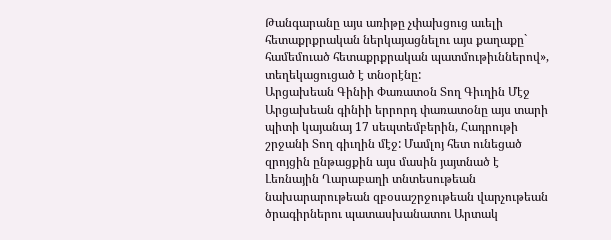Թանգարանը այս առիթը չփախցուց աւելի հետաքրքրական ներկայացնելու այս քաղաքը` համեմուած հետաքրքրական պատմութիւններով», տեղեկացուցած է տնօրէնը:
Արցախեան Գինիի Փառատօն Տող Գիւղին Մէջ
Արցախեան գինիի երրորդ փառատօնը այս տարի պիտի կայանայ 17 սեպտեմբերին, Հադրութի շրջանի Տող գիւղին մէջ: Մամլոյ հետ ունեցած զրոյցին ընթացքին այս մասին յայտնած է Լեռնային Ղարաբաղի տնտեսութեան նախարարութեան զբօսաշրջութեան վարչութեան ծրագիրներու պատասխանատու Արտակ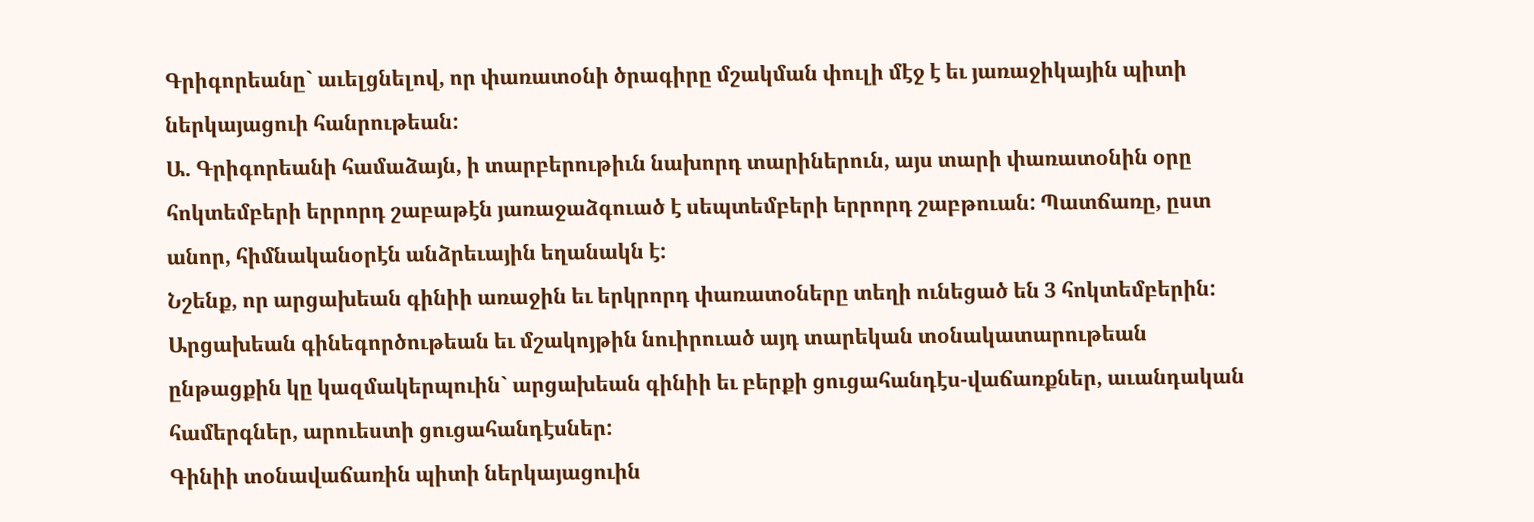Գրիգորեանը` աւելցնելով, որ փառատօնի ծրագիրը մշակման փուլի մէջ է եւ յառաջիկային պիտի ներկայացուի հանրութեան:
Ա. Գրիգորեանի համաձայն, ի տարբերութիւն նախորդ տարիներուն, այս տարի փառատօնին օրը հոկտեմբերի երրորդ շաբաթէն յառաջաձգուած է սեպտեմբերի երրորդ շաբթուան: Պատճառը, ըստ անոր, հիմնականօրէն անձրեւային եղանակն է:
Նշենք, որ արցախեան գինիի առաջին եւ երկրորդ փառատօները տեղի ունեցած են 3 հոկտեմբերին: Արցախեան գինեգործութեան եւ մշակոյթին նուիրուած այդ տարեկան տօնակատարութեան ընթացքին կը կազմակերպուին` արցախեան գինիի եւ բերքի ցուցահանդէս-վաճառքներ, աւանդական համերգներ, արուեստի ցուցահանդէսներ:
Գինիի տօնավաճառին պիտի ներկայացուին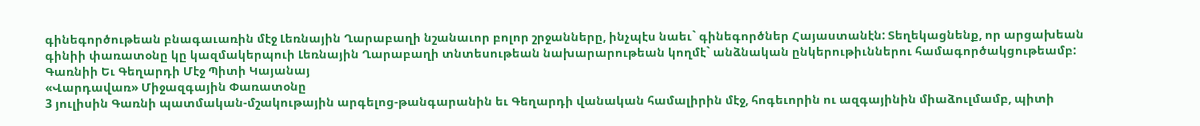գինեգործութեան բնագաւառին մէջ Լեռնային Ղարաբաղի նշանաւոր բոլոր շրջանները, ինչպէս նաեւ` գինեգործներ Հայաստանէն: Տեղեկացնենք, որ արցախեան գինիի փառատօնը կը կազմակերպուի Լեռնային Ղարաբաղի տնտեսութեան նախարարութեան կողմէ` անձնական ընկերութիւններու համագործակցութեամբ:
Գառնիի Եւ Գեղարդի Մէջ Պիտի Կայանայ
«Վարդավառ» Միջազգային Փառատօնը
3 յուլիսին Գառնի պատմական-մշակութային արգելոց-թանգարանին եւ Գեղարդի վանական համալիրին մէջ, հոգեւորին ու ազգայինին միաձուլմամբ, պիտի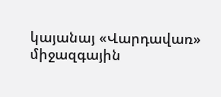կայանայ «Վարդավառ» միջազգային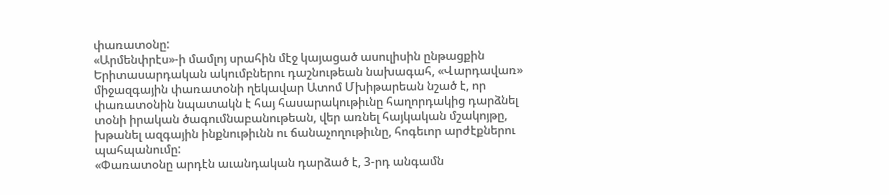փառատօնը:
«Արմենփրէս»-ի մամլոյ սրահին մէջ կայացած ասուլիսին ընթացքին Երիտասարդական ակումբներու դաշնութեան նախագահ, «Վարդավառ» միջազգային փառատօնի ղեկավար Ատոմ Մխիթարեան նշած է, որ փառատօնին նպատակն է հայ հասարակութիւնը հաղորդակից դարձնել տօնի իրական ծագումնաբանութեան, վեր առնել հայկական մշակոյթը, խթանել ազգային ինքնութիւնն ու ճանաչողութիւնը, հոգեւոր արժէքներու պահպանումը:
«Փառատօնը արդէն աւանդական դարձած է, 3-րդ անգամն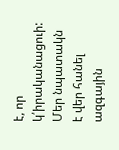է, որ կ՛իրականացուի: Մեր նպատակն է վեր հանել ազգային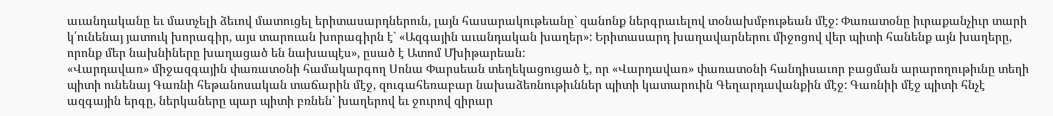աւանդականը եւ մատչելի ձեւով մատուցել երիտասարդներուն, լայն հասարակութեանը` զանոնք ներգրաւելով տօնախմբութեան մէջ: Փառատօնը իւրաքանչիւր տարի կ՛ունենայ յատուկ խորագիր, այս տարուան խորագիրն է` «Ազգային աւանդական խաղեր»: Երիտասարդ խաղավարներու միջոցով վեր պիտի հանենք այն խաղերը, որոնք մեր նախնիները խաղացած են նախապէս», ըսած է Ատոմ Մխիթարեան:
«Վարդավառ» միջազգային փառատօնի համակարգող Սոնա Փարսեան տեղեկացուցած է, որ «Վարդավառ» փառատօնի հանդիսաւոր բացման արարողութիւնը տեղի պիտի ունենայ Գառնի հեթանոսական տաճարին մէջ, զուգահեռաբար նախաձեռնութիւններ պիտի կատարուին Գեղարդավանքին մէջ: Գառնիի մէջ պիտի հնչէ ազգային երգը, ներկաները պար պիտի բռնեն` խաղերով եւ ջուրով զիրար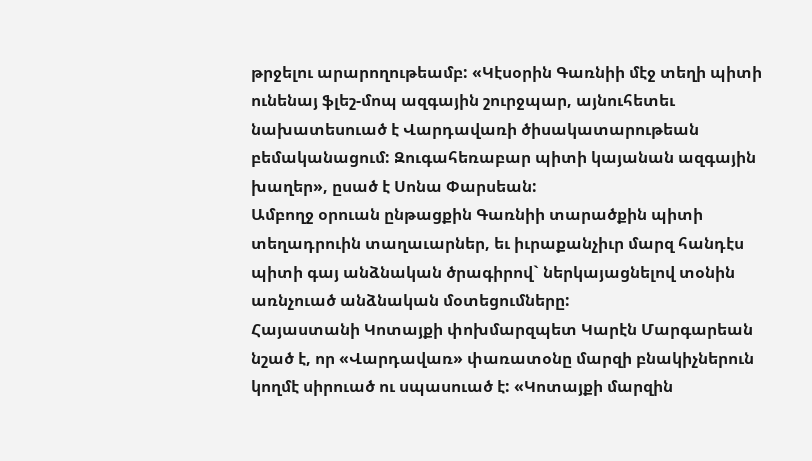թրջելու արարողութեամբ: «Կէսօրին Գառնիի մէջ տեղի պիտի ունենայ ֆլեշ-մոպ ազգային շուրջպար, այնուհետեւ նախատեսուած է Վարդավառի ծիսակատարութեան բեմականացում: Զուգահեռաբար պիտի կայանան ազգային խաղեր», ըսած է Սոնա Փարսեան:
Ամբողջ օրուան ընթացքին Գառնիի տարածքին պիտի տեղադրուին տաղաւարներ, եւ իւրաքանչիւր մարզ հանդէս պիտի գայ անձնական ծրագիրով` ներկայացնելով տօնին առնչուած անձնական մօտեցումները:
Հայաստանի Կոտայքի փոխմարզպետ Կարէն Մարգարեան նշած է, որ «Վարդավառ» փառատօնը մարզի բնակիչներուն կողմէ սիրուած ու սպասուած է: «Կոտայքի մարզին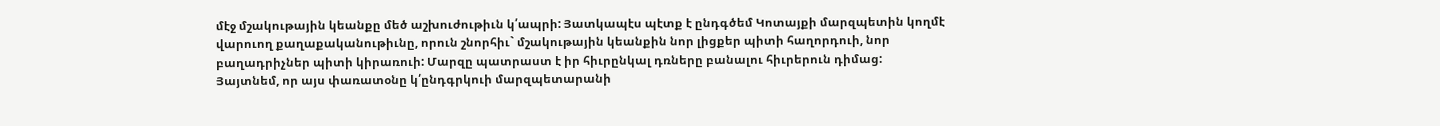մէջ մշակութային կեանքը մեծ աշխուժութիւն կ՛ապրի: Յատկապէս պէտք է ընդգծեմ Կոտայքի մարզպետին կողմէ վարուող քաղաքականութիւնը, որուն շնորհիւ` մշակութային կեանքին նոր լիցքեր պիտի հաղորդուի, նոր բաղադրիչներ պիտի կիրառուի: Մարզը պատրաստ է իր հիւրընկալ դռները բանալու հիւրերուն դիմաց: Յայտնեմ, որ այս փառատօնը կ՛ընդգրկուի մարզպետարանի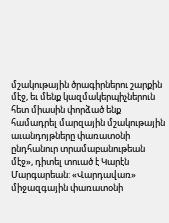մշակութային ծրագիրներու շարքին մէջ, եւ մենք կազմակերպիչներուն հետ միասին փորձած ենք համադրել մարզային մշակութային աւանդոյթները փառատօնի ընդհանուր տրամաբանութեան մէջ», դիտել տուած է Կարէն Մարգարեան: «Վարդավառ» միջազգային փառատօնի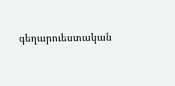գեղարուեստական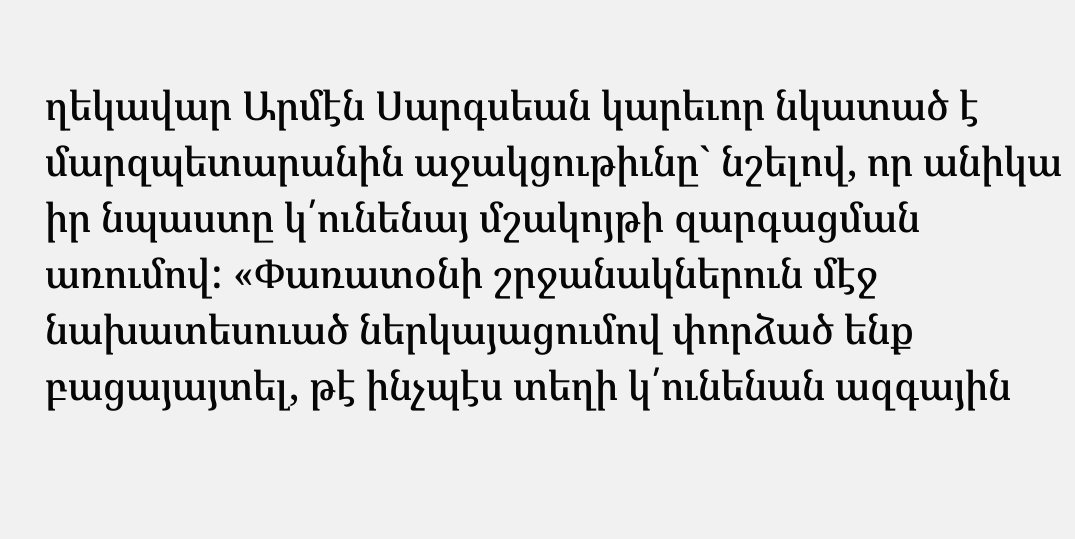ղեկավար Արմէն Սարգսեան կարեւոր նկատած է մարզպետարանին աջակցութիւնը` նշելով, որ անիկա իր նպաստը կ՛ունենայ մշակոյթի զարգացման առումով: «Փառատօնի շրջանակներուն մէջ նախատեսուած ներկայացումով փորձած ենք բացայայտել, թէ ինչպէս տեղի կ՛ունենան ազգային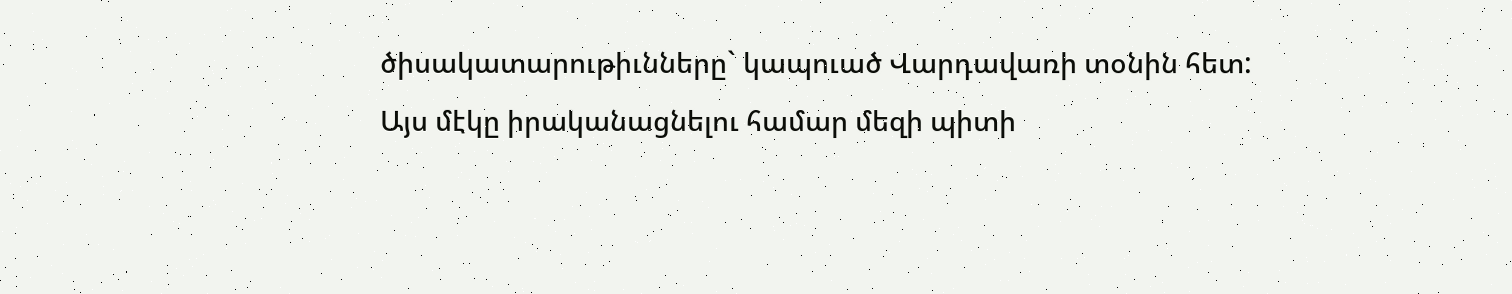ծիսակատարութիւնները` կապուած Վարդավառի տօնին հետ: Այս մէկը իրականացնելու համար մեզի պիտի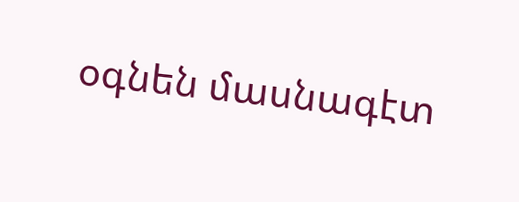օգնեն մասնագէտ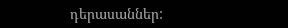դերասաններ: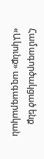Համագործակցած ենք «Ակունք» ազգագրական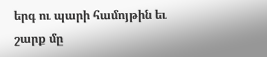երգ ու պարի համոյթին եւ շարք մը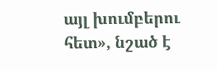այլ խումբերու հետ», նշած է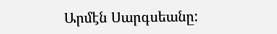Արմէն Սարգսեանը: